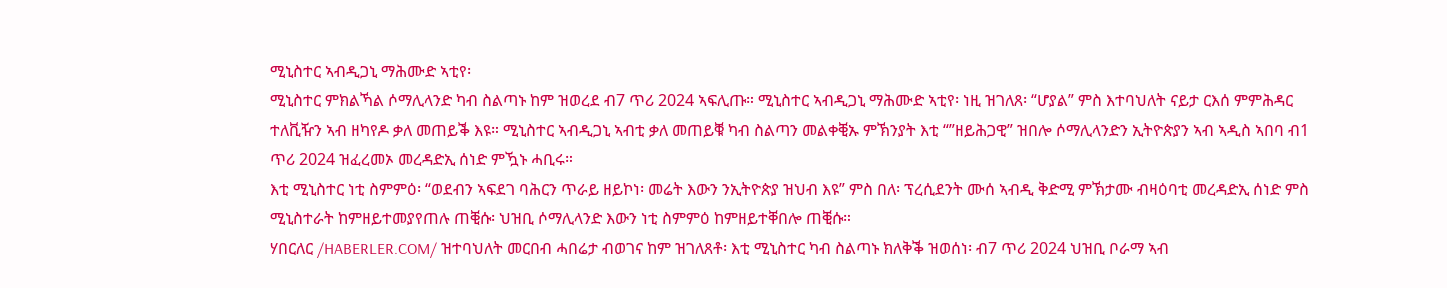ሚኒስተር ኣብዲጋኒ ማሕሙድ ኣቲየ፡
ሚኒስተር ምክልኻል ሶማሊላንድ ካብ ስልጣኑ ከም ዝወረደ ብ7 ጥሪ 2024 ኣፍሊጡ። ሚኒስተር ኣብዲጋኒ ማሕሙድ ኣቲየ፡ ነዚ ዝገለጸ፡ “ሆያል” ምስ እተባህለት ናይታ ርእሰ ምምሕዳር ተለቪዥን ኣብ ዘካየዶ ቃለ መጠይቕ እዩ። ሚኒስተር ኣብዲጋኒ ኣብቲ ቃለ መጠይቑ ካብ ስልጣን መልቀቒኡ ምኽንያት እቲ “”ዘይሕጋዊ” ዝበሎ ሶማሊላንድን ኢትዮጵያን ኣብ ኣዲስ ኣበባ ብ1 ጥሪ 2024 ዝፈረመኦ መረዳድኢ ሰነድ ምዃኑ ሓቢሩ።
እቲ ሚኒስተር ነቲ ስምምዕ፡ “ወደብን ኣፍደገ ባሕርን ጥራይ ዘይኮነ፡ መሬት እውን ንኢትዮጵያ ዝህብ እዩ” ምስ በለ፡ ፕረሲደንት ሙሰ ኣብዲ ቅድሚ ምኽታሙ ብዛዕባቲ መረዳድኢ ሰነድ ምስ ሚኒስተራት ከምዘይተመያየጠሉ ጠቒሱ፡ ህዝቢ ሶማሊላንድ እውን ነቲ ስምምዕ ከምዘይተቐበሎ ጠቒሱ።
ሃበርለር /HABERLER.COM/ ዝተባህለት መርበብ ሓበሬታ ብወገና ከም ዝገለጸቶ፡ እቲ ሚኒስተር ካብ ስልጣኑ ክለቅቕ ዝወሰነ፡ ብ7 ጥሪ 2024 ህዝቢ ቦራማ ኣብ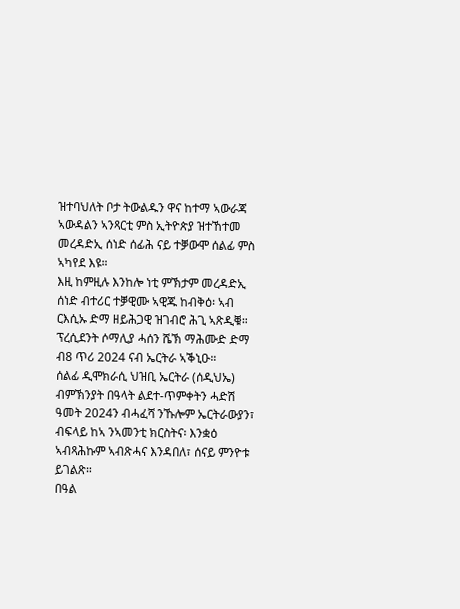ዝተባህለት ቦታ ትውልዱን ዋና ከተማ ኣውራጃ ኣውዳልን ኣንጻርቲ ምስ ኢትዮጵያ ዝተኸተመ መረዳድኢ ሰነድ ሰፊሕ ናይ ተቓውሞ ሰልፊ ምስ ኣካየደ እዩ።
እዚ ከምዚሉ እንከሎ ነቲ ምኽታም መረዳድኢ ሰነድ ብተሪር ተቓዊሙ ኣዊጁ ከብቅዕ፡ ኣብ ርእሲኡ ድማ ዘይሕጋዊ ዝገብሮ ሕጊ ኣጽዲቑ። ፕረሲደንት ሶማሊያ ሓሰን ሼኽ ማሕሙድ ድማ ብ8 ጥሪ 2024 ናብ ኤርትራ ኣቕኒዑ።
ሰልፊ ዲሞክራሲ ህዝቢ ኤርትራ (ሰዲህኤ) ብምኽንያት በዓላት ልደተ-ጥምቀትን ሓድሽ ዓመት 2024ን ብሓፈሻ ንኹሎም ኤርትራውያን፣ ብፍላይ ከኣ ንኣመንቲ ክርስትና፡ እንቋዕ ኣብጻሕኩም ኣብጽሓና እንዳበለ፣ ሰናይ ምንዮቱ ይገልጽ።
በዓል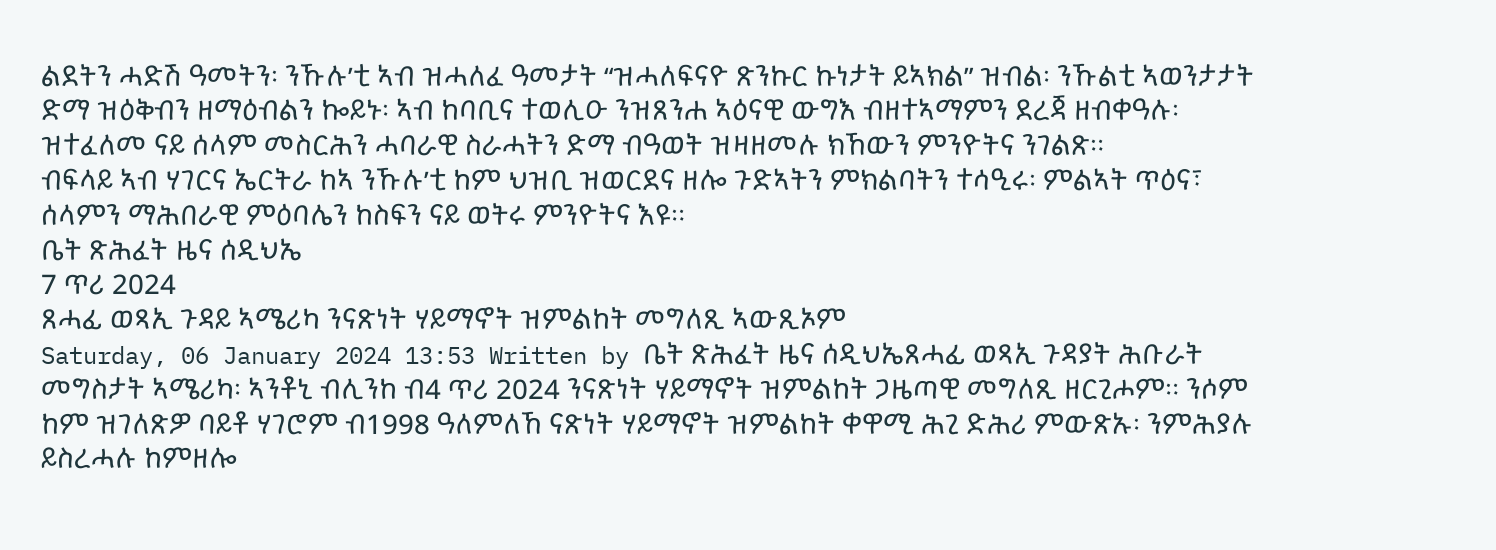ልደትን ሓድሽ ዓመትን፡ ንኹሉ’ቲ ኣብ ዝሓለፈ ዓመታት “ዝሓለፍናዮ ጽንኩር ኩነታት ይኣክል” ዝብል፡ ንኹልቲ ኣወንታታት ድማ ዝዕቅብን ዘማዕብልን ኰይኑ፡ ኣብ ከባቢና ተወሊዑ ንዝጸንሐ ኣዕናዊ ውግእ ብዘተኣማምን ደረጃ ዘብቀዓሉ፡ ዝተፈለመ ናይ ሰላም መስርሕን ሓባራዊ ስራሓትን ድማ ብዓወት ዝዛዘመሉ ክኸውን ምንዮትና ንገልጽ።
ብፍላይ ኣብ ሃገርና ኤርትራ ከኣ ንኹሉ’ቲ ከም ህዝቢ ዝወርደና ዘሎ ጉድኣትን ምክልባትን ተሳዒሩ፡ ምልኣት ጥዕና፣ ሰላምን ማሕበራዊ ምዕባሌን ከስፍን ናይ ወትሩ ምንዮትና እዩ።
ቤት ጽሕፈት ዜና ሰዲህኤ
7 ጥሪ 2024
ጸሓፊ ወጻኢ ጉዳይ ኣሜሪካ ንናጽነት ሃይማኖት ዝምልከት መግለጺ ኣውጺኦም
Saturday, 06 January 2024 13:53 Written by ቤት ጽሕፈት ዜና ሰዲህኤጸሓፊ ወጻኢ ጉዳያት ሕቡራት መግስታት ኣሜሪካ፡ ኣንቶኒ ብሊንከ ብ4 ጥሪ 2024 ንናጽነት ሃይማኖት ዝምልከት ጋዜጣዊ መግለጺ ዘርጊሖም። ንሶም ከም ዝገለጽዎ ባይቶ ሃገሮም ብ1998 ዓለምለኸ ናጽነት ሃይማኖት ዝምልከት ቀዋሚ ሕጊ ድሕሪ ምውጽኡ፡ ንምሕያሉ ይስረሓሉ ከምዘሎ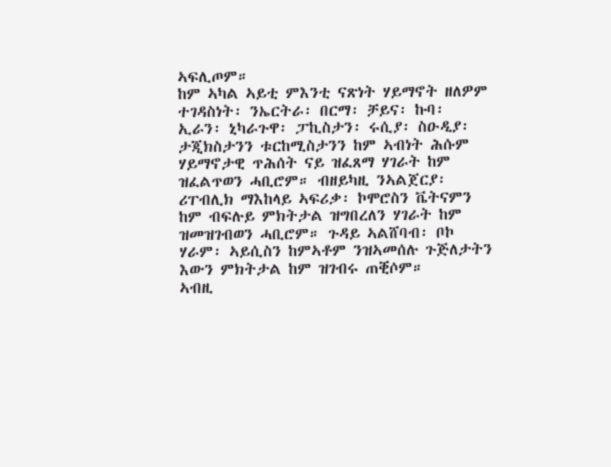ኣፍሊጦም።
ከም ኣካል ኣይቲ ምእንቲ ናጽነት ሃይማኖት ዘለዎም ተገዳስነት፡ ንኤርትራ፡ በርማ፡ ቻይና፡ ኩባ፡ ኢራን፡ ኒካራጉዋ፡ ፓኪስታን፡ ሩሲያ፡ ስዑዲያ፡ ታጂክስታንን ቱርከሚስታንን ከም ኣብነት ሕሱም ሃይማኖታዊ ጥሕሰት ናይ ዝፈጸማ ሃገራት ከም ዝፈልጥወን ሓቢሮም። ብዘይካዚ ንኣልጀርያ፡ ሪፐብሊክ ማእከላይ ኣፍሪቃ፡ ኮሞሮስን ቬትናምን ከም ብፍሉይ ምክትታል ዝግበረለን ሃገራት ከም ዝመዝገብወን ሓቢሮም። ጉዳይ ኣልሸባብ፡ ቦኮ ሃራም፡ ኣይሲስን ከምኣቶም ንዝኣመሰሉ ጉጅለታትን እውን ምክትታል ከም ዝገብሩ ጠቒሶም።
ኣብዚ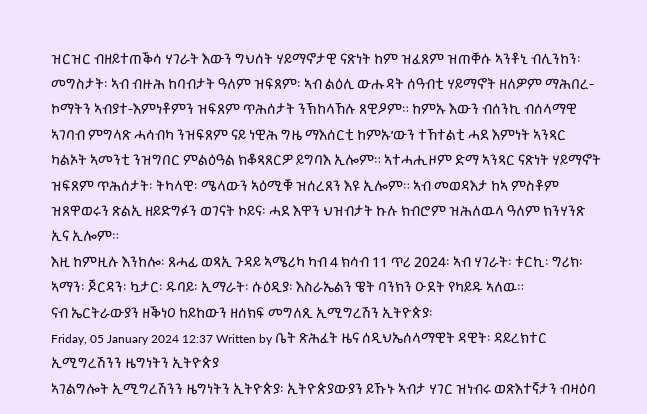ዝርዝር ብዘይተጠቕሳ ሃገራት እውን ግህሰት ሃይማኖታዊ ናጽነት ከም ዝፈጸም ዝጠቐሱ ኣንቶኒ ብሊንከን፡ መግስታት፡ ኣብ ብዙሕ ከባብታት ዓለም ዝፍጸም፡ ኣብ ልዕሊ ውሑዳት ሰዓብቲ ሃይማኖት ዘለዎም ማሕበረ-ኮማትን ኣብያተ-እምነቶምን ዝፍጸም ጥሕሰታት ንኽከላኸሉ ጸዊዖም። ከምኡ እውን ብሰንኪ ብሰላማዊ ኣገባብ ምግላጽ ሓሳብካ ንዝፍጸም ናይ ነዊሕ ግዜ ማእሰርቲ ከምኡ’ውን ተኸተልቲ ሓደ እምነት ኣንጻር ካልኦት ኣመንቲ ንዝግበር ምልዕዓል ክቆጻጸርዎ ይግባእ ኢሎም። ኣተሓሒዞም ድማ ኣንጻር ናጽነት ሃይማኖት ዝፍጸም ጥሕሰታት፡ ትካላዊ፡ ሜላውን ኣዕሚቑ ዝሰረጸን እዩ ኢሎም። ኣብ መወዳእታ ከኣ ምስቶም ዝጸዋወሩን ጽልኢ ዘይድግፉን ወገናት ኮይና፡ ሓደ እዋን ህዝብታት ኩሉ ክብሮም ዝሕለዉላ ዓለም ክንሃንጽ ኢና ኢሎም።
እዚ ከምዚሉ እንከሎ፡ ጸሓፊ ወጻኢ ጉዳይ ኣሜሪካ ካብ 4 ክሳብ 11 ጥሪ 2024፡ ኣብ ሃገራት፡ ቱርኪ፡ ግሪክ፡ ኣማን፡ ጆርዳን፡ ኳታር፡ ዱባይ፡ ኢማራት፡ ሱዕዲያ፡ እስራኤልን ዌት ባንክን ዑደት የካይዱ ኣለዉ።
ናብ ኤርትራውያን ዘቕነዐ ከይከውን ዘሰክፍ መግለጺ ኢሚግረሽን ኢትዮጵያ፡
Friday, 05 January 2024 12:37 Written by ቤት ጽሕፈት ዜና ሰዲህኤሰላማዊት ዳዊት፡ ዳይረክተር ኢሚግረሽንን ዜግነትን ኢትዮጵያ
ኣገልግሎት ኢሚግረሽንን ዜግነትን ኢትዮጵያ፡ ኢትዮጵያውያን ይኹኑ ኣብታ ሃገር ዝነብሩ ወጽእተኛታን ብዛዕባ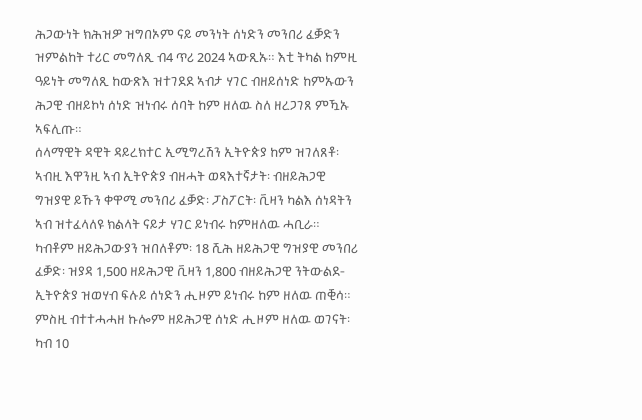ሕጋውነት ክሕዝዎ ዝግበኦም ናይ መንነት ሰነድን መንበሪ ፈቓድን ዝምልከት ተሪር መግለጺ ብ4 ጥሪ 2024 ኣውጺኡ። እቲ ትካል ከምዚ ዓይነት መግለጺ ከውጽእ ዝተገደደ ኣብታ ሃገር ብዘይሰነድ ከምኡውን ሕጋዊ ብዘይኮነ ሰነድ ዝነብሩ ሰባት ከም ዘለዉ ስለ ዘረጋገጸ ምዃኡ ኣፍሊጡ።
ሰላማዊት ዳዊት ዳይረክተር ኢሚግረሽን ኢትዮጵያ ከም ዝገለጸቶ፡ ኣብዚ እዋንዚ ኣብ ኢትዮጵያ ብዘሓት ወጻእተኛታት፡ ብዘይሕጋዊ ግዝያዊ ይኹን ቀዋሚ መንበሪ ፈቓድ፡ ፓስፖርት፡ ቪዛን ካልእ ሰነዳትን ኣብ ዝተፈላለዩ ክልላት ናይታ ሃገር ይነብሩ ከምዘለዉ ሓቢራ። ካብቶም ዘይሕጋውያን ዝበለቶም፡ 18 ሺሕ ዘይሕጋዊ ግዝያዊ መንበሪ ፈቓድ፡ ዝያዳ 1,500 ዘይሕጋዊ ቪዛን 1,800 ብዘይሕጋዊ ንትውልደ-ኢትዮጵያ ዝወሃብ ፍሉይ ሰነድን ሒዞም ይነብሩ ከም ዘለዉ ጠቒሳ።
ምስዚ ብተተሓሓዘ ኩሎም ዘይሕጋዊ ሰነድ ሒዞም ዘለዉ ወገናት፡ ካብ 10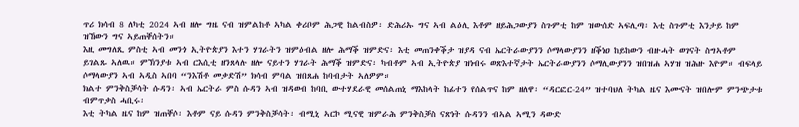ጥሪ ክሳብ 8 ለካቲ 2024 ኣብ ዘሎ ግዜ ናብ ዝምልከቶ ኣካል ቀሪቦም ሕጋዊ ከልብስዎ፡ ድሕሪኡ ግና ኣብ ልዕሊ እቶም ዘይሕጋውያን ስጉምቲ ከም ዝውሰድ ኣፍሊጣ፡ እቲ ስጉምቲ እንታይ ከም ዝኸውን ግና ኣይጠቐሰትን።
እዚ መግለጺ ምስቲ ኣብ መንጎ ኢትዮጵያን እተን ሃገራትን ዝምዕብል ዘሎ ሕማቕ ዝምድና፡ እቲ መጠንቀቕታ ዝያዳ ናብ ኤርትራውያንን ሶማላውያንን ዘቕነዐ ከይከውን ብዙሓት ወገናት ስግኣቶም ይገልጹ ኣለዉ። ምኽንያቱ ኣብ ርእሲቲ ዘንጸላሉ ዘሎ ናይተን ሃገራት ሕማቕ ዝምድና፡ ካብቶም ኣብ ኢትዮጵያ ዝነብሩ ወጽእተኛታት ኤርትራውያንን ሶማሊውያንን ዝበዝሐ ኣሃዝ ዝሕዙ እዮም። ብፍላይ ሶማላውያን ኣብ ኣዲስ ኣበባ “ንእሽቶ መቃድሽ” ክሳብ ምባል ዝበጸሐ ከባብታት ኣለዎም።
ክልተ ምንቅስቓሳት ሱዳን፡ ኣብ ኤርትራ ምስ ሱዳን ኣብ ዝዳወብ ከባቢ ውተሃደራዊ መሰልጠኒ ማእከላት ከፊተን የሰልጥና ከም ዘለዋ፡ “ዳርፎር-24” ዝተባህለ ትካል ዜና እሙናት ዝበሎም ምንጭታቱ ብምጥቃስ ሓቢሩ፡
እቲ ትካል ዜና ከም ዝጠቐሶ፡ እቶም ናይ ሱዳን ምንቅስቓሳት፡ ብሚኒ ኣርኮ ሚናዊ ዝምራሕ ምንቅስቓስ ናጽነት ሱዳንን ብኣል ኣሚን ዳውድ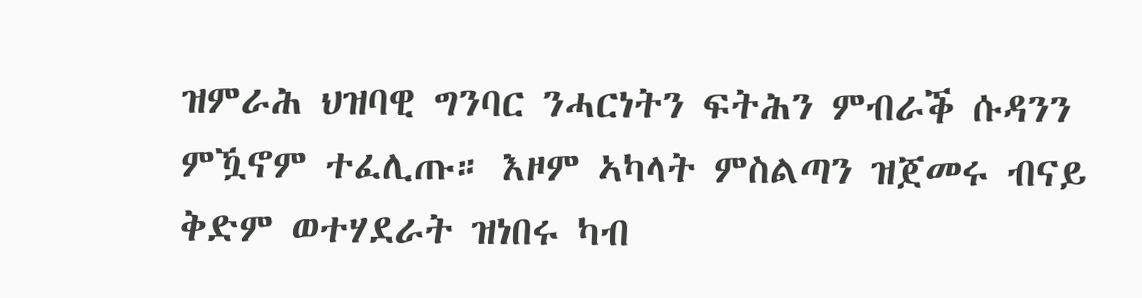ዝምራሕ ህዝባዊ ግንባር ንሓርነትን ፍትሕን ምብራቕ ሱዳንን ምዃኖም ተፈሊጡ። እዞም ኣካላት ምስልጣን ዝጀመሩ ብናይ ቅድም ወተሃደራት ዝነበሩ ካብ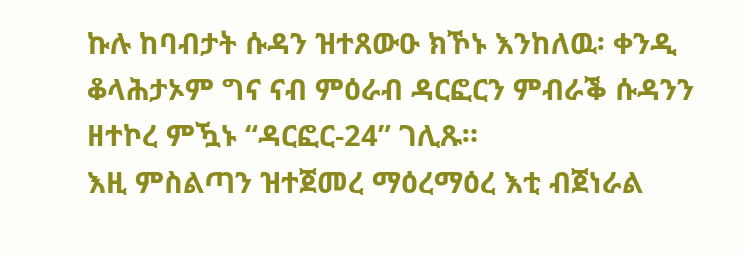ኩሉ ከባብታት ሱዳን ዝተጸውዑ ክኾኑ እንከለዉ፡ ቀንዲ ቆላሕታኦም ግና ናብ ምዕራብ ዳርፎርን ምብራቕ ሱዳንን ዘተኮረ ምዃኑ “ዳርፎር-24” ገሊጹ።
እዚ ምስልጣን ዝተጀመረ ማዕረማዕረ እቲ ብጀነራል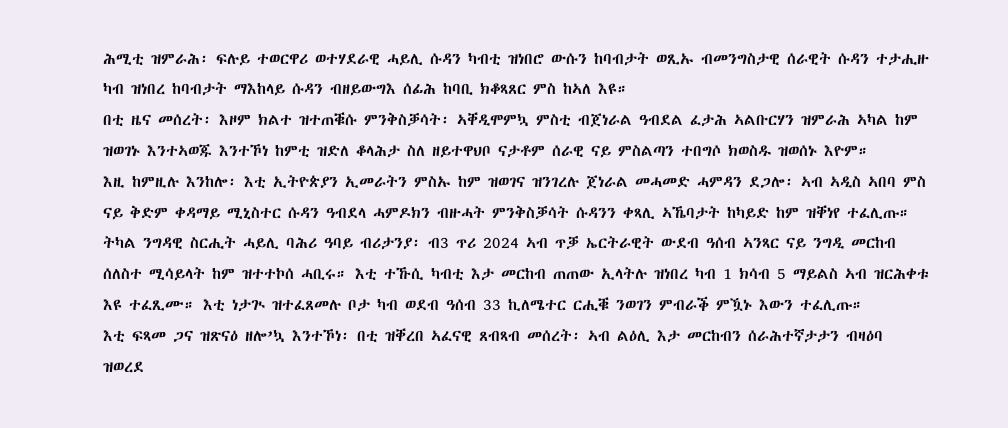ሕሚቲ ዝምራሕ፡ ፍሉይ ተወርዋሪ ወተሃደራዊ ሓይሊ ሱዳን ካብቲ ዝነበሮ ውሱን ከባብታት ወጺኡ ብመንግስታዊ ሰራዊት ሱዳን ተታሒዙ ካብ ዝነበረ ከባብታት ማእከላይ ሱዳን ብዘይውግእ ሰፊሕ ከባቢ ክቆጻጸር ምስ ከኣለ እዩ።
በቲ ዜና መሰረት፡ እዞም ክልተ ዝተጠቑሱ ምንቅስቓሳት፡ ኣቐዲሞምኳ ምስቲ ብጀነራል ዓብደል ፈታሕ ኣልቡርሃን ዝምራሕ ኣካል ከም ዝወገኑ እንተኣወጁ እንተኾነ ከምቲ ዝድለ ቆላሕታ ስለ ዘይተዋህቦ ናታቶም ሰራዊ ናይ ምስልጣን ተበግሶ ክወስዱ ዝወሰኑ እዮም።
እዚ ከምዚሉ እንከሎ፡ እቲ ኢትዮጵያን ኢመራትን ምስኡ ከም ዝወገና ዝንገረሉ ጀነራል መሓመድ ሓምዳን ደጋሎ፡ ኣብ ኣዲስ ኣበባ ምስ ናይ ቅድም ቀዳማይ ሚኒስተር ሱዳን ዓብደላ ሓምዶክን ብዙሓት ምንቅስቓሳት ሱዳንን ቀጻሊ ኣኼባታት ከካይድ ከም ዝቐነየ ተፈሊጡ።
ትካል ንግዳዊ ስርሒት ሓይሊ ባሕሪ ዓባይ ብሪታንያ፡ ብ3 ጥሪ 2024 ኣብ ጥቓ ኤርትራዊት ውደብ ዓሰብ ኣንጻር ናይ ንግዲ መርከብ ሰለስተ ሚሳይላት ከም ዝተተኮሰ ሓቢሩ። እቲ ተኹሲ ካብቲ እታ መርከብ ጠጠው ኢላትሉ ዝነበረ ካብ 1 ክሳብ 5 ማይልስ ኣብ ዝርሕቀቱ እዩ ተፈጺሙ። እቲ ነታጒ ዝተፈጸመሉ ቦታ ካብ ወደብ ዓሰብ 33 ኪለሜተር ርሒቑ ንወገን ምብራቕ ምዃኑ እውን ተፈሊጡ።
እቲ ፍጻመ ጋና ዝጽናዕ ዘሎ’ኳ እንተኾነ፡ በቲ ዝቐረበ ኣፈናዊ ጸብጻብ መሰረት፡ ኣብ ልዕሊ እታ መርከብን ሰራሕተኛታታን ብዛዕባ ዝወረደ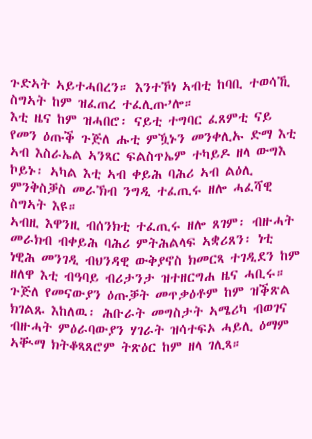ጉድኣት ኣይተሓበረን። እንተኾነ ኣብቲ ከባቢ ተወሳኺ ስግኣት ከም ዝፈጠረ ተፈሊጡ’ሎ።
እቲ ዜና ከም ዝሓበሮ፡ ናይቲ ተግባር ፈጸምቲ ናይ የመን ዕጡቕ ጉጅለ ሑቲ ምዃኑን መንቀሊኡ ድማ እቲ ኣብ እስራኤል ኣንጻር ፍልስጥኤም ተካይዶ ዘላ ውግእ ኮይኑ፡ ኣካል እቲ ኣብ ቀይሕ ባሕሪ ኣብ ልዕሊ ምንቅስቓስ መራኽብ ንግዲ ተፈጢሩ ዘሎ ሓፈሻዊ ስግኣት እዩ።
ኣብዚ እዋንዚ ብሰንክቲ ተፈጢሩ ዘሎ ጸገም፡ ብዙሓት መራክብ ብቀይሕ ባሕሪ ምትሕልላፍ ኣቋሪጸን፡ ነቲ ነዊሕ መንገዲ ብህንዳዊ ውቅያኖስ ክመርጻ ተገዲደን ከም ዘለዋ እቲ ብዓባይ ብሪታንታ ዝተዘርግሐ ዜና ሓቢሩ። ጉጅለ የመናውያን ዕጡቓት መጥቃዕቶም ከም ዝቕጽል ክገልጹ እከለዉ፡ ሕቡራት መግስታት ኣሜሪካ ብወገና ብዙሓት ምዕራባውያን ሃገራት ዝሳተፍኦ ሓይሊ ዕማም ኣቚማ ክትቆጻጸሮም ትጽዕር ከም ዘላ ገሊጻ።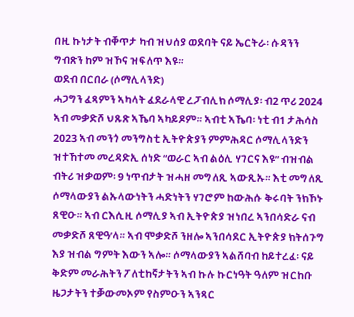በዚ ኩነታት ብቐጥታ ካብ ዝህሰያ ወደባት ናይ ኤርትራ፡ ሱዳንን ግብጽን ከም ዝኾና ዝፍለጥ እዩ።
ወደብ በርበራ (ሶማሊላንድ)
ሓጋግን ፈጻምን ኣካላት ፈደራላዊ ረፓብሊክ ሶማሊያ፡ ብ2 ጥሪ 2024 ኣብ መቃድሾ ህጹጽ ኣኼባ ኣካይዶም። ኣብቲ ኣኼባ፡ ነቲ ብ1 ታሕሳስ 2023 ኣብ መንጎ መንግስቲ ኢትዮጵያን ምምሕዳር ሶማሊላንድን ዝተኸተመ መረዳድኢ ሰነድ “ወራር ኣብ ልዕሊ ሃገርና እዩ” ብዝብል ብትሪ ዝቃወም፡ 9 ነጥብታት ዝሓዘ መግለጺ ኣውጺኡ። እቲ መግለጺ ሶማላውያን ልኡላውነትን ሓድነትን ሃገሮም ከውሕሱ ቅሩባት ንክኾኑ ጸዊዑ። ኣብ ርእሲዚ ሶማሊያ ኣብ ኢትዮጵያ ዝነበረ ኣንበሳድራ ናብ መቃድሾ ጸዊዓ’ላ። ኣብ ሞቃድሾ ንዘሎ ኣንበሳደር ኢትዮጵያ ክትሰጉግ እያ ዝብል ግምት እውን ኣሎ። ሶማላውያን ኣልሸባብ ከይተረፈ፡ ናይ ቅድም መራሕትን ፖለቲከኛታትን ኣብ ኩሉ ኩርነዓት ዓለም ዝርከቡ ዜጋታትን ተቓውመኦም የስምዑን ኣንጻር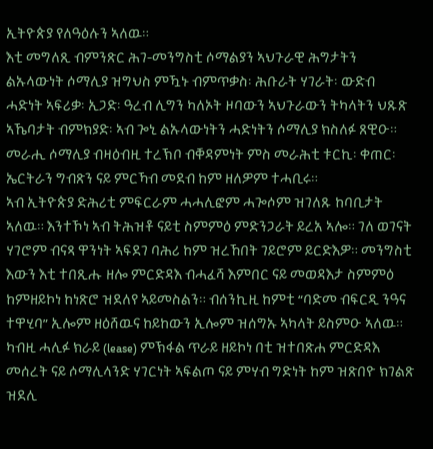ኢትዮጵያ የለዓዕሉን ኣለዉ።
እቲ መግለጺ ብምንጽር ሕገ-መንግስቲ ሶማልያን ኣህጉራዊ ሕግታትን ልኡላውነት ሶማሊያ ዝግህስ ምዃኑ ብምጥቃስ፡ ሕቡራት ሃገራት፡ ውድብ ሓድነት ኣፍሪቃ፡ ኢጋድ፡ ዓረብ ሊግን ካለኦት ዞባውን ኣህጉራውን ትካላትን ህጹጽ ኣኼባታት ብምክያድ፡ ኣብ ጐኒ ልኡላውነትን ሓድነትን ሶማሊያ ክስለፉ ጸዊዑ። መራሒ ሶማሊያ ብዛዕብዚ ተረኽቦ ብቐዳምነት ምስ መራሕቲ ቱርኪ፡ ቀጠር፡ ኤርትራን ግብጽን ናይ ምርኻብ መደብ ከም ዘለዎም ተሓቢሩ።
ኣብ ኢትዮጵያ ድሕሪቲ ምፍርራም ሓሓሊፎም ሓጐሶም ዝገለጹ ከባቢታት ኣለዉ። እንተኾነ ኣብ ትሕዝቶ ናይቲ ስምምዕ ምድንጋራት ይረአ ኣሎ። ገለ ወገናት ሃገሮም ብናጻ ዋንነት ኣፍደገ ባሕሪ ከም ዝረኸበት ገይሮም ይርድእዎ። መንግስቲ እውን እቲ ተበጺሑ ዘሎ ምርድዳእ ብሓፈሻ እምበር ናይ መወዳእታ ስምምዕ ከምዘይኮነ ከነጽሮ ዝደለየ ኣይመስልን። ብሰንኪዚ ከምቲ “ባድመ ብፍርዲ ንዓና ተዋሂባ” ኢሎም ዘዕሸዉና ከይከውን ኢሎም ዝሰግኡ ኣካላት ይስምዑ ኣለዉ። ካብዚ ሓሊፉ ክራይ (lease) ምኽፋል ጥራይ ዘይኮነ በቲ ዝተበጽሐ ምርድዳእ መሰረት ናይ ሶማሊላንድ ሃገርነት ኣፍልጦ ናይ ምሃብ ግድነት ከም ዝጽበዮ ክገልጽ ዝደሊ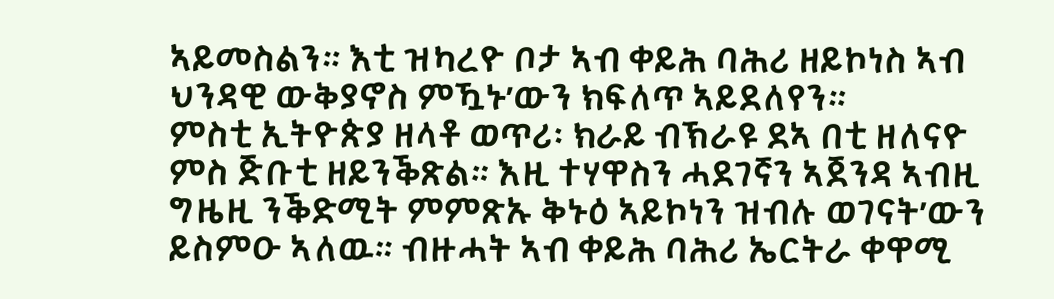ኣይመስልን። እቲ ዝካረዮ ቦታ ኣብ ቀይሕ ባሕሪ ዘይኮነስ ኣብ ህንዳዊ ውቅያኖስ ምዃኑ’ውን ክፍለጥ ኣይደለየን።
ምስቲ ኢትዮጵያ ዘላቶ ወጥሪ፡ ክራይ ብኽራዩ ደኣ በቲ ዘለናዮ ምስ ጅቡቲ ዘይንቕጽል። እዚ ተሃዋስን ሓደገኛን ኣጀንዳ ኣብዚ ግዜዚ ንቕድሚት ምምጽኡ ቅኑዕ ኣይኮነን ዝብሉ ወገናት’ውን ይስምዑ ኣለዉ። ብዙሓት ኣብ ቀይሕ ባሕሪ ኤርትራ ቀዋሚ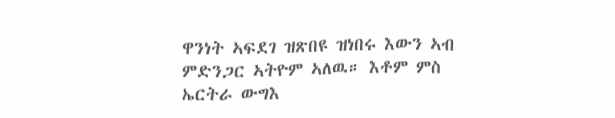ዋንነት ኣፍደገ ዝጽበዩ ዝነበሩ እውን ኣብ ምድንጋር ኣትዮም ኣለዉ። እቶም ምስ ኤርትራ ውግእ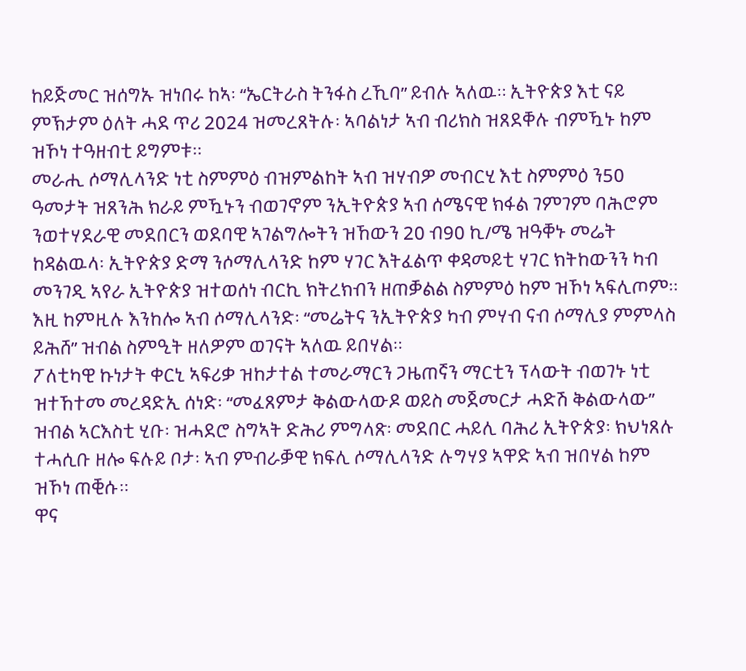ከይጅመር ዝሰግኡ ዝነበሩ ከኣ፡ “ኤርትራስ ትንፋስ ረኺባ” ይብሉ ኣለዉ። ኢትዮጵያ እቲ ናይ ምኽታም ዕለት ሓደ ጥሪ 2024 ዝመረጸትሉ፡ ኣባልነታ ኣብ ብሪክስ ዝጸደቐሉ ብምዃኑ ከም ዝኾነ ተዓዘብቲ ይግምቱ።
መራሒ ሶማሊላንድ ነቲ ስምምዕ ብዝምልከት ኣብ ዝሃብዎ መብርሂ እቲ ስምምዕ ን50 ዓመታት ዝጸንሕ ክራይ ምዃኑን ብወገኖም ንኢትዮጵያ ኣብ ሰሜናዊ ክፋል ገምገም ባሕሮም ንወተሃደራዊ መደበርን ወደባዊ ኣገልግሎትን ዝኸውን 20 ብ90 ኪ/ሜ ዝዓቐኑ መሬት ከዳልዉላ፡ ኢትዮጵያ ድማ ንሶማሊላንድ ከም ሃገር እትፈልጥ ቀዳመይቲ ሃገር ክትከውንን ካብ መንገዲ ኣየራ ኢትዮጵያ ዝተወሰነ ብርኪ ክትረክብን ዘጠቓልል ስምምዕ ከም ዝኾነ ኣፍሊጦም። እዚ ከምዚሉ እንከሎ ኣብ ሶማሊላንድ፡ “መሬትና ንኢትዮጵያ ካብ ምሃብ ናብ ሶማሊያ ምምላስ ይሕሸ” ዝብል ስምዒት ዘለዎም ወገናት ኣለዉ ይበሃል።
ፖለቲካዊ ኩነታት ቀርኒ ኣፍሪቃ ዝከታተል ተመራማርን ጋዜጠኛን ማርቲን ፕላውት ብወገኑ ነቲ ዝተኸተመ መረዳድኢ ሰነድ፡ “መፈጸምታ ቅልውላውዶ ወይስ መጀመርታ ሓድሽ ቅልውላው” ዝብል ኣርእስቲ ሂቡ፡ ዝሓደሮ ስግኣት ድሕሪ ምግላጽ፡ መደበር ሓይሊ ባሕሪ ኢትዮጵያ፡ ክህነጸሉ ተሓሲቡ ዘሎ ፍሉይ ቦታ፡ ኣብ ምብራቓዊ ክፍሊ ሶማሊላንድ ሉግሃያ ኣዋድ ኣብ ዝበሃል ከም ዝኾነ ጠቒሱ።
ዋና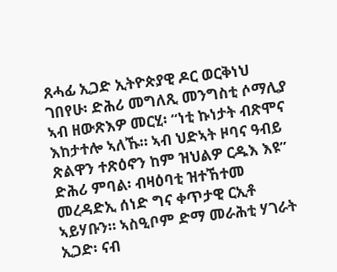ጸሓፊ ኢጋድ ኢትዮጵያዊ ዶር ወርቅነህ ገበየሁ፡ ድሕሪ መግለጺ መንግስቲ ሶማሊያ ኣብ ዘውጽእዎ መርሂ፡ “ነቲ ኩነታት ብጽሞና እከታተሎ ኣለኹ። ኣብ ህድኣት ዞባና ዓብይ ጽልዋን ተጽዕኖን ከም ዝህልዎ ርዱእ እዩ” ድሕሪ ምባል፡ ብዛዕባቲ ዝተኸተመ መረዳድኢ ሰነድ ግና ቀጥታዊ ርኢቶ ኣይሃቡን። ኣስዒቦም ድማ መራሕቲ ሃገራት ኢጋድ፡ ናብ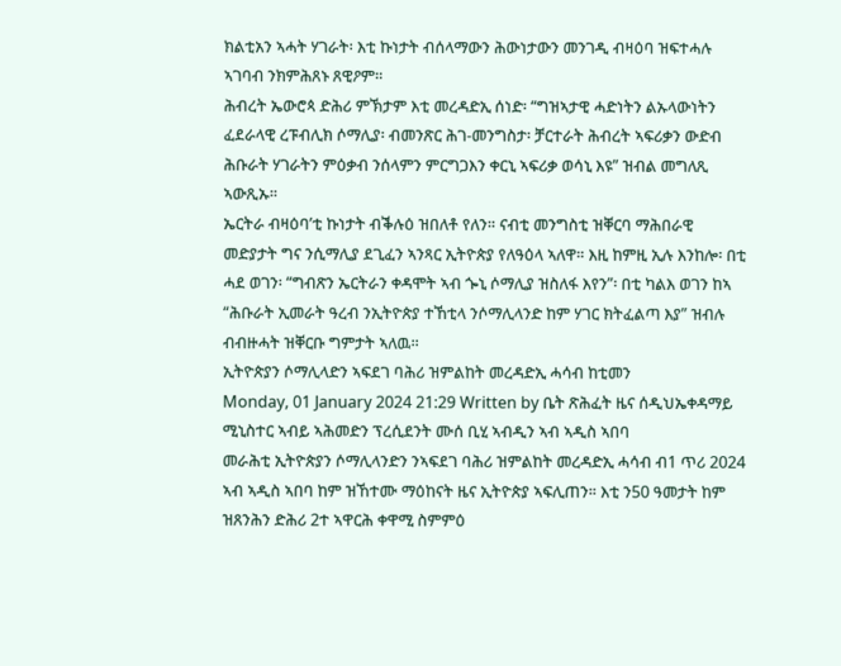ክልቲአን ኣሓት ሃገራት፡ እቲ ኩነታት ብሰላማውን ሕውነታውን መንገዲ ብዛዕባ ዝፍተሓሉ ኣገባብ ንክምሕጸኑ ጸዊዖም።
ሕብረት ኤውሮጳ ድሕሪ ምኽታም እቲ መረዳድኢ ሰነድ፡ “ግዝኣታዊ ሓድነትን ልኡላውነትን ፈደራላዊ ረፑብሊክ ሶማሊያ፡ ብመንጽር ሕገ-መንግስታ፡ ቻርተራት ሕብረት ኣፍሪቃን ውድብ ሕቡራት ሃገራትን ምዕቃብ ንሰላምን ምርግጋእን ቀርኒ ኣፍሪቃ ወሳኒ እዩ” ዝብል መግለጺ ኣውጺኡ።
ኤርትራ ብዛዕባ’ቲ ኩነታት ብቕሉዕ ዝበለቶ የለን። ናብቲ መንግስቲ ዝቐርባ ማሕበራዊ መድያታት ግና ንሲማሊያ ደጊፈን ኣንጻር ኢትዮጵያ የለዓዕላ ኣለዋ። እዚ ከምዚ ኢሉ እንከሎ፡ በቲ ሓደ ወገን፡ “ግብጽን ኤርትራን ቀዳሞት ኣብ ጐኒ ሶማሊያ ዝስለፋ እየን”፡ በቲ ካልእ ወገን ከኣ “ሕቡራት ኢመራት ዓረብ ንኢትዮጵያ ተኸቲላ ንሶማሊላንድ ከም ሃገር ክትፈልጣ እያ” ዝብሉ ብብዙሓት ዝቐርቡ ግምታት ኣለዉ።
ኢትዮጵያን ሶማሊላድን ኣፍደገ ባሕሪ ዝምልከት መረዳድኢ ሓሳብ ከቲመን
Monday, 01 January 2024 21:29 Written by ቤት ጽሕፈት ዜና ሰዲህኤቀዳማይ ሚኒስተር ኣብይ ኣሕመድን ፕረሲደንት ሙሰ ቢሂ ኣብዲን ኣብ ኣዲስ ኣበባ
መራሕቲ ኢትዮጵያን ሶማሊላንድን ንኣፍደገ ባሕሪ ዝምልከት መረዳድኢ ሓሳብ ብ1 ጥሪ 2024 ኣብ ኣዲስ ኣበባ ከም ዝኸተሙ ማዕከናት ዜና ኢትዮጵያ ኣፍሊጠን። እቲ ን50 ዓመታት ከም ዝጸንሕን ድሕሪ 2ተ ኣዋርሕ ቀዋሚ ስምምዕ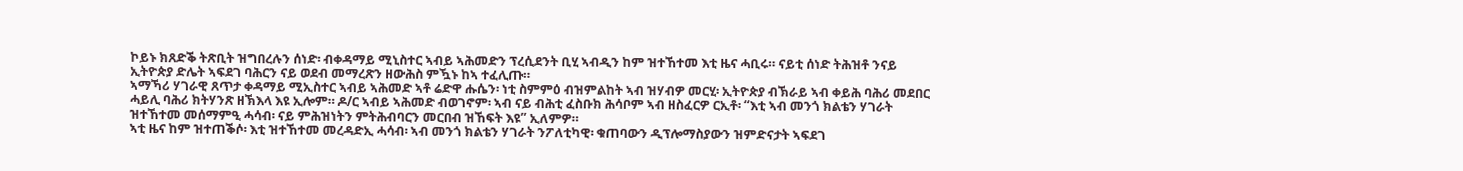ኮይኑ ክጸድቕ ትጽቢት ዝግበረሉን ሰነድ፡ ብቀዳማይ ሚኒስተር ኣብይ ኣሕመድን ፕረሲደንት ቢሂ ኣብዲን ከም ዝተኸተመ እቲ ዜና ሓቢሩ። ናይቲ ሰነድ ትሕዝቶ ንናይ ኢትዮጵያ ድሌት ኣፍደገ ባሕርን ናይ ወደብ መማረጽን ዘውሕስ ምዃኑ ከኣ ተፈሊጡ።
ኣማኻሪ ሃገራዊ ጸጥታ ቀዳማይ ሚኢስተር ኣብይ ኣሕመድ ኣቶ ሬድዋ ሑሴን፡ ነቲ ስምምዕ ብዝምልከት ኣብ ዝሃብዎ መርሂ፡ ኢትዮጵያ ብኽራይ ኣብ ቀይሕ ባሕሪ መደበር ሓይሊ ባሕሪ ክትሃንጽ ዘኽእላ እዩ ኢሎም። ዶ/ር ኣብይ ኣሕመድ ብወገኖም፡ ኣብ ናይ ብሕቲ ፈስቡክ ሕሳቦም ኣብ ዘስፈርዎ ርኢቶ፡ “እቲ ኣብ መንጎ ክልቴን ሃገራት ዝተኸተመ መሰማምዒ ሓሳብ፡ ናይ ምሕዝነትን ምትሕብባርን መርበብ ዝኸፍት እዩ” ኢለምዎ።
ኣቲ ዜና ከም ዝተጠቕሶ፡ እቲ ዝተኸተመ መረዳድኢ ሓሳብ፡ ኣብ መንጎ ክልቴን ሃገራት ንፖለቲካዊ፡ ቁጠባውን ዲፕሎማስያውን ዝምድናታት ኣፍደገ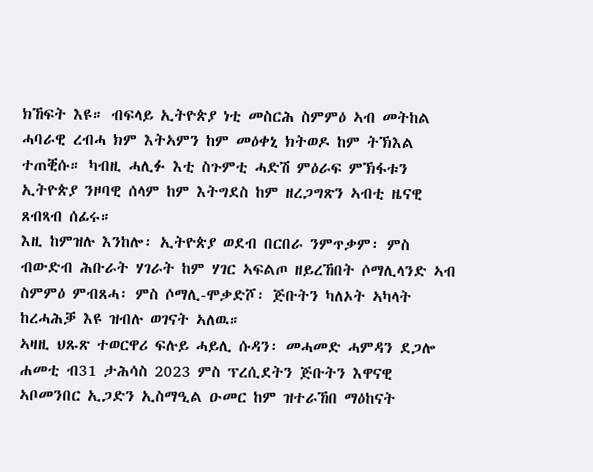ክኸፍት እዩ። ብፍላይ ኢትዮጵያ ነቲ መስርሕ ስምምዕ ኣብ መትከል ሓባራዊ ረብሓ ክም እትኣምን ከም መዕቀኒ ክትወዶ ከም ትኽእል ተጠቒሱ። ካብዚ ሓሊፉ እቲ ስጉምቲ ሓድሽ ምዕራፍ ምኽፋቱን ኢትዮጵያ ንዞባዊ ሰላም ከም እትግደስ ከም ዘረጋግጽን ኣብቲ ዜናዊ ጸብጻብ ሰፊሩ።
እዚ ከምዝሉ እንከሎ፡ ኢትዮጵያ ወደብ በርበራ ንምጥቃም፡ ምስ ብውድብ ሕቡራት ሃገራት ከም ሃገር ኣፍልጦ ዘይረኸበት ሶማሊላንድ ኣብ ስምምዕ ምብጸሓ፡ ምስ ሶማሊ-ሞቃድሾ፡ ጅቡትን ካለኦት ኣካላት ከረሓሕቓ እዩ ዝብሉ ወገናት ኣለዉ።
ኣዛዚ ህጹጽ ተወርዋሪ ፍሉይ ሓይሊ ሱዳን፡ መሓመድ ሓምዳን ደጋሎ ሐመቲ ብ31 ታሕሳስ 2023 ምስ ፕረሲደትን ጅቡትን እዋናዊ ኣቦመንበር ኢጋድን ኢስማዒል ዑመር ከም ዝተራኸበ ማዕከናት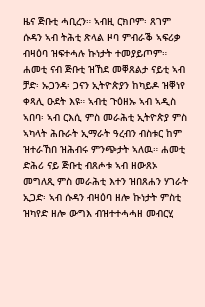ዜና ጅቡቲ ሓቢረን። ኣብዚ ርክቦም፡ ጸገም ሱዳን ኣብ ትሕቲ ጽላል ዞባ ምብራቕ ኣፍሪቃ ብዛዕባ ዝፍተሓሉ ኩነታት ተመያይጦም።
ሐመቲ ናብ ጅቡቲ ዝኸደ መቐጸልታ ናይቲ ኣብ ቻድ፡ ኡጋንዳ፡ ጋናን ኢትዮጵያን ከካይዶ ዝቐነየ ቀጻሊ ዑደት እዩ። ኣብቲ ጉዕዘኡ ኣብ ኣዲስ ኣበባ፡ ኣብ ርእሲ ምስ መራሕቲ ኢትዮጵያ ምስ ኣካላት ሕቡራት ኢማራት ዓረብን ብስቱር ከም ዝተራኸበ ዝሕብሩ ምንጭታት ኣለዉ። ሐመቲ ድሕሪ ናይ ጅቡቲ ብጸሖቱ ኣብ ዘውጸኦ መግለጺ ምስ መራሕቲ እተን ዝበጸሐን ሃገራት ኢጋድ፡ ኣብ ሱዳን ብዛዕባ ዘሎ ኩነታት ምስቲ ዝካየድ ዘሎ ውግእ ብዝተተሓሓዘ መብርሂ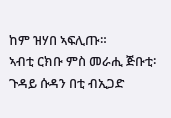ከም ዝሃበ ኣፍሊጡ።
ኣብቲ ርክቡ ምስ መራሒ ጅቡቲ፡ ጉዳይ ሱዳን በቲ ብኢጋድ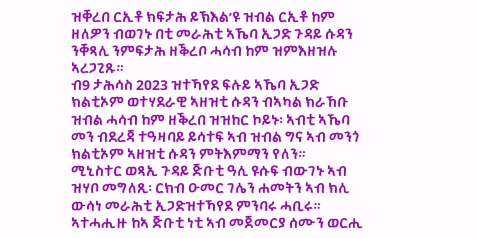ዝቐረበ ርኢቶ ክፍታሕ ይኽእል’ዩ ዝብል ርኢቶ ከም ዘለዎን ብወገኑ በቲ መራሕቲ ኣኼባ ኢጋድ ጉዳይ ሱዳን ንቐጻሊ ንምፍታሕ ዘቕረቦ ሓሳብ ከም ዝምእዘዝሉ ኣረጋጊጹ።
ብ9 ታሕሳስ 2023 ዝተኻየደ ፍሉይ ኣኼባ ኢጋድ ክልቲኦም ወተሃደራዊ ኣዘዝቲ ሱዳን ብኣካል ክራኸቡ ዝብል ሓሳብ ከም ዘቕረበ ዝዝከር ኮይኑ፡ ኣብቲ ኣኼባ መን ብደረጃ ተዓዛባይ ይሳተፍ ኣብ ዝብል ግና ኣብ መንጎ ክልቲኦም ኣዘዝቲ ሱዳን ምትእምማን የለን።
ሚኒስተር ወጻኢ ጉዳይ ጅቡቲ ዓሊ ዩሱፍ ብውገኑ ኣብ ዝሃቦ መግለጺ፡ ርክብ ዑመር ገሌን ሐመትን ኣብ ክሊ ውሳነ መራሕቲ ኢጋድዝተኻየደ ምንባሩ ሓቢሩ። ኣተሓሒዙ ከኣ ጅቡቲ ነቲ ኣብ መጀመርያ ሰሙን ወርሒ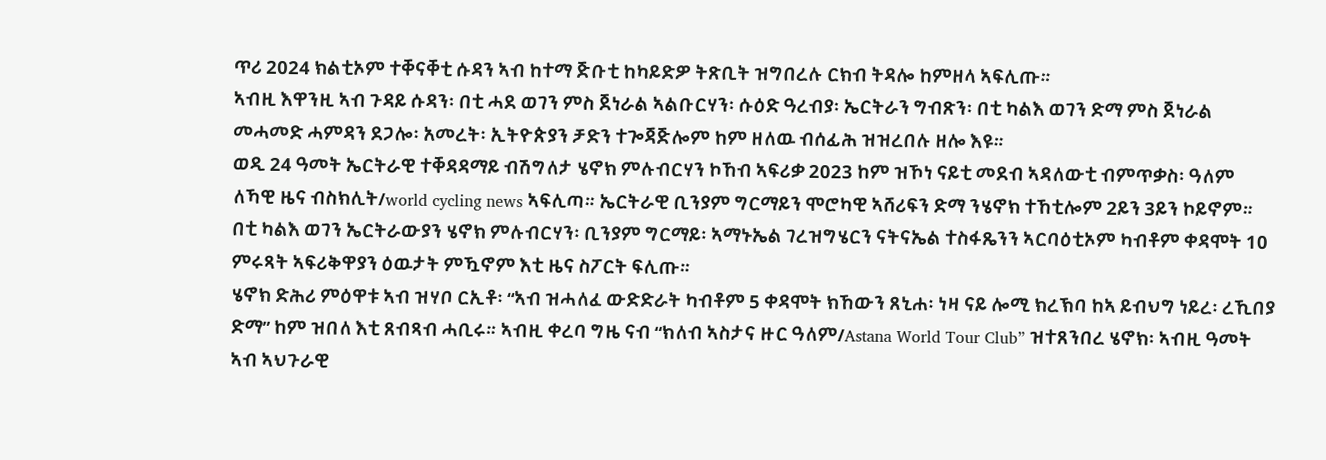ጥሪ 2024 ክልቲኦም ተቐናቐቲ ሱዳን ኣብ ከተማ ጅቡቲ ከካይድዎ ትጽቢት ዝግበረሉ ርክብ ትዳሎ ከምዘላ ኣፍሊጡ።
ኣብዚ እዋንዚ ኣብ ጉዳይ ሱዳን፡ በቲ ሓደ ወገን ምስ ጀነራል ኣልቡርሃን፡ ሱዕድ ዓረብያ፡ ኤርትራን ግብጽን፡ በቲ ካልእ ወገን ድማ ምስ ጀነራል መሓመድ ሓምዳን ደጋሎ፡ አመረት፡ ኢትዮጵያን ቻድን ተጐጃጅሎም ከም ዘለዉ ብሰፊሕ ዝዝረበሉ ዘሎ እዩ።
ወዲ 24 ዓመት ኤርትራዊ ተቐዳዳማይ ብሽግለታ ሄኖክ ምሉብርሃን ኮኸብ ኣፍሪቃ 2023 ከም ዝኾነ ናይቲ መደብ ኣዳለውቲ ብምጥቃስ፡ ዓለም ለኻዊ ዜና ብስክሊት/world cycling news ኣፍሊጣ። ኤርትራዊ ቢንያም ግርማይን ሞሮካዊ ኣሸሪፍን ድማ ንሄኖክ ተኸቲሎም 2ይን 3ይን ኮይኖም። በቲ ካልእ ወገን ኤርትራውያን ሄኖክ ምሉብርሃን፡ ቢንያም ግርማይ፡ ኣማኑኤል ገረዝግሄርን ናትናኤል ተስፋጼንን ኣርባዕቲኦም ካብቶም ቀዳሞት 10 ምሩጻት ኣፍሪቅዋያን ዕዉታት ምዃኖም እቲ ዜና ስፖርት ፍሊጡ።
ሄኖክ ድሕሪ ምዕዋቱ ኣብ ዝሃቦ ርኢቶ፡ “ኣብ ዝሓለፈ ውድድራት ካብቶም 5 ቀዳሞት ክኸውን ጸኒሐ፡ ነዛ ናይ ሎሚ ክረኽባ ከኣ ይብህግ ነይረ፡ ረኺበያ ድማ” ከም ዝበለ እቲ ጸብጻብ ሓቢሩ። ኣብዚ ቀረባ ግዜ ናብ “ክለብ ኣስታና ዙር ዓለም/Astana World Tour Club” ዝተጸንበረ ሄኖክ፡ ኣብዚ ዓመት ኣብ ኣህጉራዊ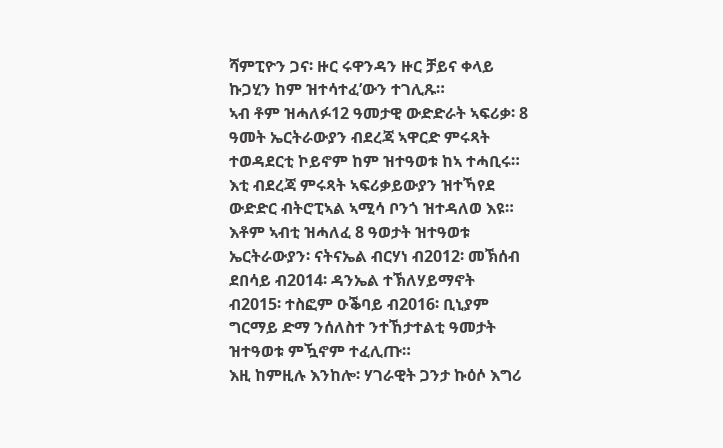ሻምፒዮን ጋና፡ ዙር ሩዋንዳን ዙር ቻይና ቀላይ ኩጋሂን ከም ዝተሳተፈ’ውን ተገሊጹ።
ኣብ ቶም ዝሓለፉ12 ዓመታዊ ውድድራት ኣፍሪቃ፡ 8 ዓመት ኤርትራውያን ብደረጃ ኣዋርድ ምሩጻት ተወዳደርቲ ኮይኖም ከም ዝተዓወቱ ከኣ ተሓቢሩ። እቲ ብደረጃ ምሩጻት ኣፍሪቃይውያን ዝተኻየደ ውድድር ብትሮፒኣል ኣሚሳ ቦንጎ ዝተዳለወ እዩ። እቶም ኣብቲ ዝሓለፈ 8 ዓወታት ዝተዓወቱ ኤርትራውያን፡ ናትናኤል ብርሃነ ብ2012፡ መኽሰብ ደበሳይ ብ2014፡ ዳንኤል ተኽለሃይማኖት ብ2015፡ ተስፎም ዑቕባይ ብ2016፡ ቢኒያም ግርማይ ድማ ንሰለስተ ንተኸታተልቲ ዓመታት ዝተዓወቱ ምዃኖም ተፈሊጡ።
እዚ ከምዚሉ እንከሎ፡ ሃገራዊት ጋንታ ኩዕሶ እግሪ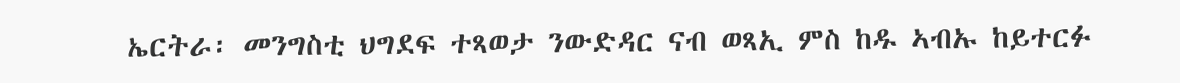ኤርትራ፡ መንግስቲ ህግደፍ ተጻወታ ንውድዳር ናብ ወጻኢ ምስ ከዱ ኣብኡ ከይተርፉ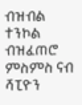ብዝብል ተንኮል ብዝፈጠሮ ምስምስ ናብ ሻፒዮን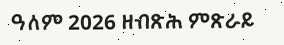ዓለም 2026 ዘብጽሕ ምጽራይ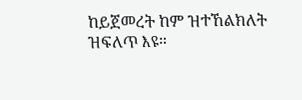ከይጀመረት ከም ዝተኸልክለት ዝፍለጥ እዩ።